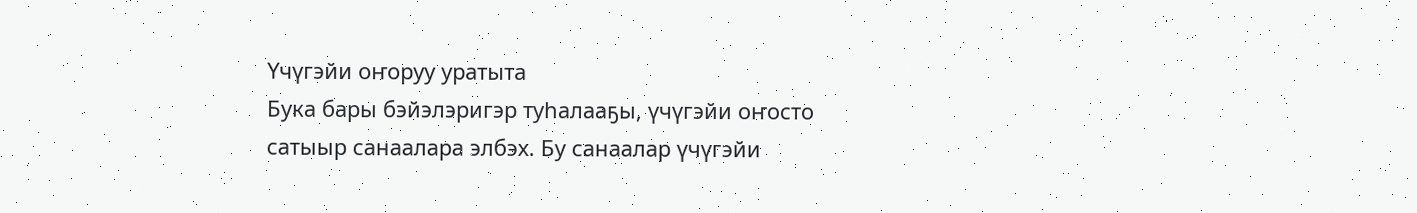Үчүгэйи оҥоруу уратыта
Бука бары бэйэлэригэр туһалааҕы, үчүгэйи оҥосто сатыыр санаалара элбэх. Бу санаалар үчүгэйи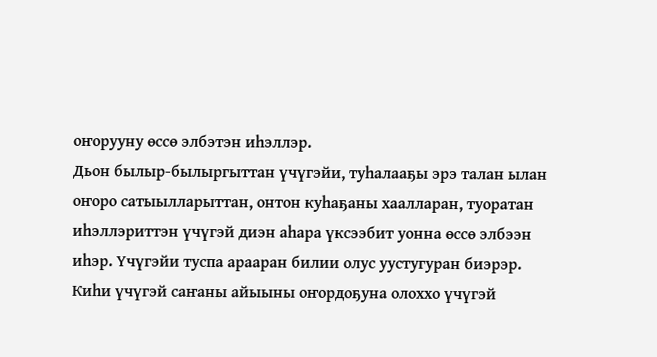оҥорууну өссө элбэтэн иһэллэр.
Дьон былыр-былыргыттан үчүгэйи, туһалааҕы эрэ талан ылан оҥоро сатыылларыттан, онтон куһаҕаны хаалларан, туоратан иһэллэриттэн үчүгэй диэн аһара үксээбит уонна өссө элбээн иһэр. Үчүгэйи туспа арааран билии олус уустугуран биэрэр.
Киһи үчүгэй саҥаны айыыны оҥордоҕуна олоххо үчүгэй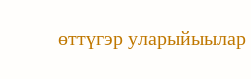өттүгэр уларыйыылар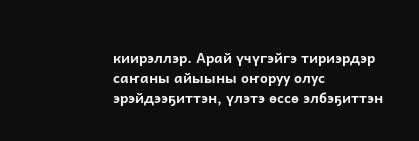киирэллэр. Арай үчүгэйгэ тириэрдэр саҥаны айыыны оҥоруу олус эрэйдээҕиттэн, үлэтэ өссө элбэҕиттэн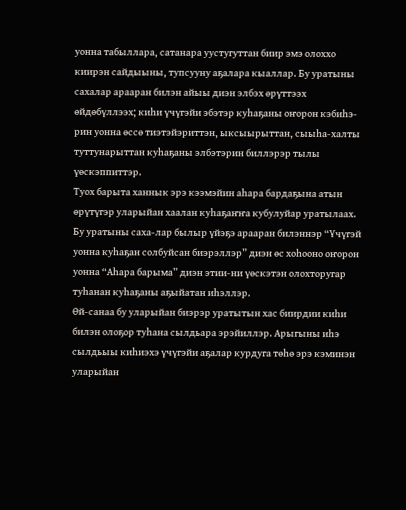уонна табыллара, сатанара уустугуттан биир эмэ олоххо киирэн сайдыыны, тупсууну аҕалара кыаллар. Бу уратыны сахалар арааран билэн айыы диэн элбэх өрүттээх өйдөбүллээх; киһи үчүгэйи эбэтэр куһаҕаны оҥорон кэбиһэ-рин уонна өссө тиэтэйэриттэн, ыксыырыттан, сыыһа-халты туттунарыттан куһаҕаны элбэтэрин биллэрэр тылы үөскэппиттэр.
Туох барыта ханнык эрэ кээмэйин аһара бардаҕына атын өрүтүгэр уларыйан хаалан куһаҕаҥҥа кубулуйар уратылаах. Бу уратыны саха-лар былыр үйэҕэ арааран билэннэр “Үчүгэй уонна куһаҕан солбуйсан биэрэллэр” диэн өс хоһооно оҥорон уонна “Аһара барыма” диэн этии-ни үөскэтэн олохторугар туһанан куһаҕаны аҕыйатан иһэллэр.
Өй-санаа бу уларыйан биэрэр уратытын хас биирдии киһи билэн олоҕор туһана сылдьара эрэйиллэр. Арыгыны иһэ сылдьыы киһиэхэ үчүгэйи аҕалар курдуга төһө эрэ кэминэн уларыйан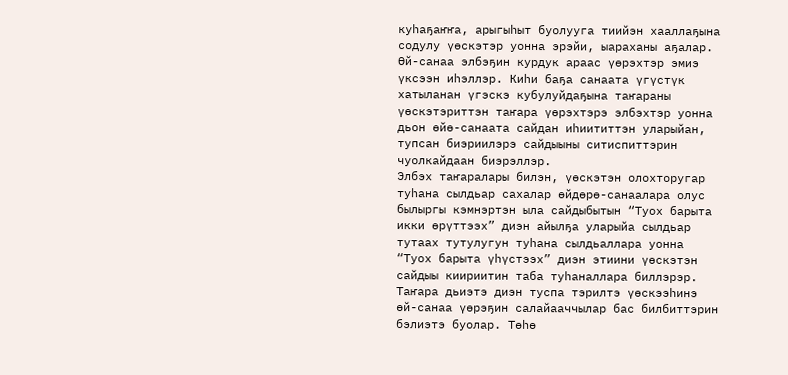куһаҕаҥҥа, арыгыһыт буолууга тиийэн хааллаҕына содулу үөскэтэр уонна эрэйи, ыараханы аҕалар. Өй-санаа элбэҕин курдук араас үөрэхтэр эмиэ үксээн иһэллэр. Киһи баҕа санаата үгүстүк хатыланан үгэскэ кубулуйдаҕына таҥараны үөскэтэриттэн таҥара үөрэхтэрэ элбэхтэр уонна дьон өйө-санаата сайдан иһиититтэн уларыйан, тупсан биэриилэрэ сайдыыны ситиспиттэрин чуолкайдаан биэрэллэр.
Элбэх таҥаралары билэн, үөскэтэн олохторугар туһана сылдьар сахалар өйдөрө-санаалара олус былыргы кэмнэртэн ыла сайдыбытын “Туох барыта икки өрүттээх” диэн айылҕа уларыйа сылдьар тутаах тутулугун туһана сылдьаллара уонна “Туох барыта үһүстээх” диэн этиини үөскэтэн сайдыы киириитин таба туһаналлара биллэрэр.
Таҥара дьиэтэ диэн туспа тэрилтэ үөскээһинэ өй-санаа үөрэҕин салайааччылар бас билбиттэрин бэлиэтэ буолар. Төһө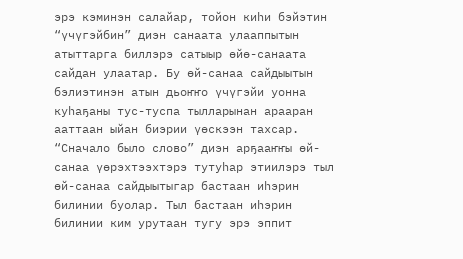эрэ кэминэн салайар, тойон киһи бэйэтин “үчүгэйбин” диэн санаата улааппытын атыттарга биллэрэ сатыыр өйө-санаата сайдан улаатар. Бу өй-санаа сайдыытын бэлиэтинэн атын дьоҥҥо үчүгэйи уонна куһаҕаны тус-туспа тылларынан арааран ааттаан ыйан биэрии үөскээн тахсар.
“Сначало было слово” диэн арҕааҥҥы өй-санаа үөрэхтээхтэрэ тутуһар этиилэрэ тыл өй-санаа сайдыытыгар бастаан иһэрин билинии буолар. Тыл бастаан иһэрин билинии ким урутаан тугу эрэ эппит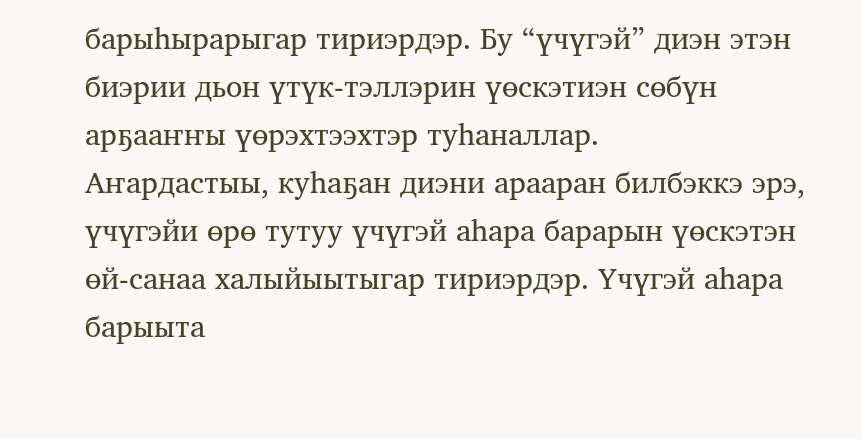барыһырарыгар тириэрдэр. Бу “үчүгэй” диэн этэн биэрии дьон үтүк-тэллэрин үөскэтиэн сөбүн арҕааҥҥы үөрэхтээхтэр туһаналлар.
Аҥардастыы, куһаҕан диэни арааран билбэккэ эрэ, үчүгэйи өрө тутуу үчүгэй аһара барарын үөскэтэн өй-санаа халыйыытыгар тириэрдэр. Үчүгэй аһара барыыта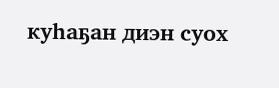куһаҕан диэн суох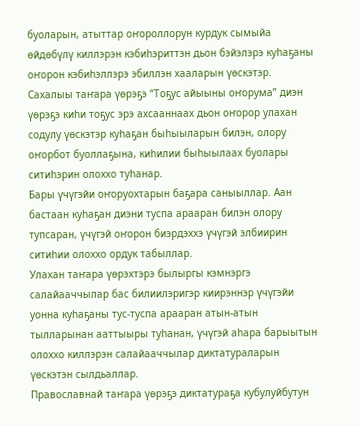буоларын, атыттар оҥороллорун курдук сымыйа өйдөбүлү киллэрэн кэбиһэриттэн дьон бэйэлэрэ куһаҕаны оҥорон кэбиһэллэрэ эбиллэн хааларын үөскэтэр.
Сахалыы таҥара үөрэҕэ “Тоҕус айыыны оҥорума” диэн үөрэҕэ киһи тоҕус эрэ ахсааннаах дьон оҥорор улахан содулу үөскэтэр куһаҕан быһыыларын билэн, олору оҥорбот буоллаҕына, киһилии быһыылаах буолары ситиһэрин олоххо туһанар.
Бары үчүгэйи оҥоруохтарын баҕара саныыллар. Аан бастаан куһаҕан диэни туспа арааран билэн олору тупсаран, үчүгэй оҥорон биэрдэххэ үчүгэй элбиирин ситиһии олоххо ордук табыллар.
Улахан таҥара үөрэхтэрэ былыргы кэмнэргэ салайааччылар бас билиилэригэр киирэннэр үчүгэйи уонна куһаҕаны тус-туспа арааран атын-атын тылларынан ааттыыры туһанан, үчүгэй аһара барыытын олоххо киллэрэн салайааччылар диктатураларын үөскэтэн сылдьаллар.
Православнай таҥара үөрэҕэ диктатураҕа кубулуйбутун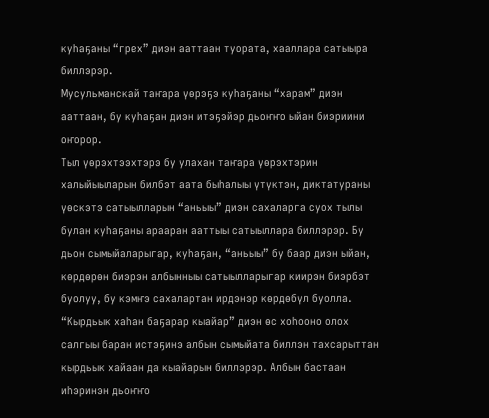куһаҕаны “грех” диэн ааттаан туората, хааллара сатыыра биллэрэр.
Мусульманскай таҥара үөрэҕэ куһаҕаны “харам” диэн ааттаан, бу куһаҕан диэн итэҕэйэр дьоҥҥо ыйан биэриини оҥорор.
Тыл үөрэхтээхтэрэ бу улахан таҥара үөрэхтэрин халыйыыларын билбэт аата быһалыы үтүктэн, диктатураны үөскэтэ сатыылларын “аньыы” диэн сахаларга суох тылы булан куһаҕаны арааран ааттыы сатыыллара биллэрэр. Бу дьон сымыйаларыгар, куһаҕан, “аньыы” бу баар диэн ыйан, көрдөрөн биэрэн албынныы сатыылларыгар киирэн биэрбэт буолуу, бу кэмҥэ сахалартан ирдэнэр көрдөбүл буолла.
“Кырдьык хаһан баҕарар кыайар” диэн өс хоһооно олох салгыы баран истэҕинэ албын сымыйата биллэн тахсарыттан кырдьык хайаан да кыайарын биллэрэр. Албын бастаан иһэринэн дьоҥҥо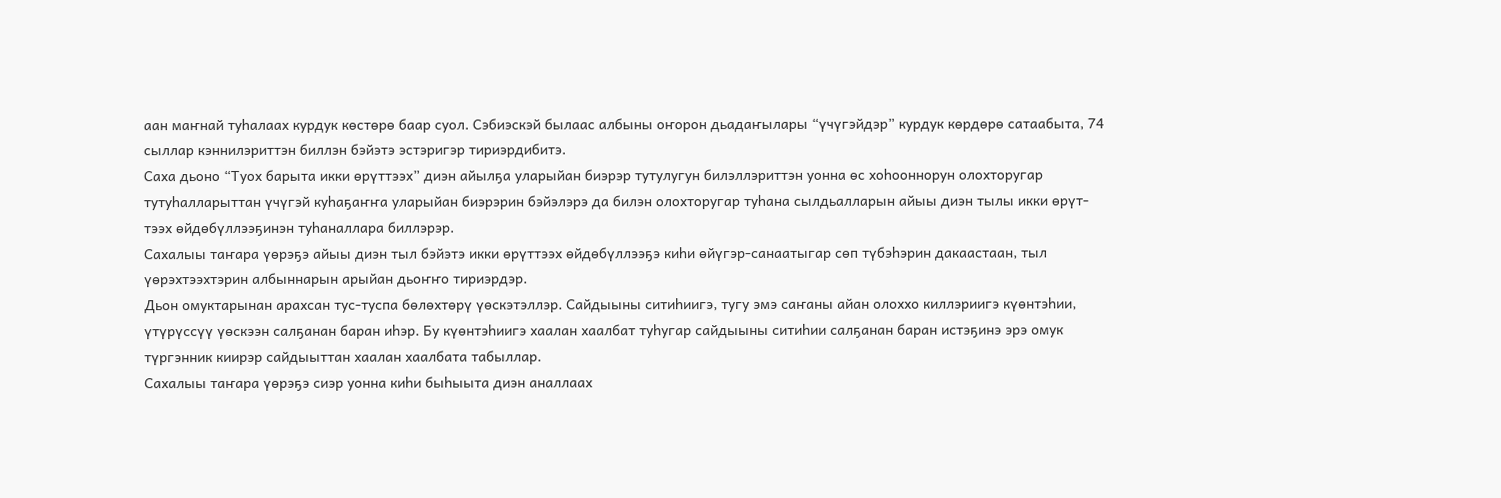аан маҥнай туһалаах курдук көстөрө баар суол. Сэбиэскэй былаас албыны оҥорон дьадаҥылары “үчүгэйдэр” курдук көрдөрө сатаабыта, 74 сыллар кэннилэриттэн биллэн бэйэтэ эстэригэр тириэрдибитэ.
Саха дьоно “Туох барыта икки өрүттээх” диэн айылҕа уларыйан биэрэр тутулугун билэллэриттэн уонна өс хоһооннорун олохторугар тутуһалларыттан үчүгэй куһаҕаҥҥа уларыйан биэрэрин бэйэлэрэ да билэн олохторугар туһана сылдьалларын айыы диэн тылы икки өрүт-тээх өйдөбүллээҕинэн туһаналлара биллэрэр.
Сахалыы таҥара үөрэҕэ айыы диэн тыл бэйэтэ икки өрүттээх өйдөбүллээҕэ киһи өйүгэр-санаатыгар сөп түбэһэрин дакаастаан, тыл үөрэхтээхтэрин албыннарын арыйан дьоҥҥо тириэрдэр.
Дьон омуктарынан арахсан тус-туспа бөлөхтөрү үөскэтэллэр. Сайдыыны ситиһиигэ, тугу эмэ саҥаны айан олоххо киллэриигэ күөнтэһии, үтүрүссүү үөскээн салҕанан баран иһэр. Бу күөнтэһиигэ хаалан хаалбат туһугар сайдыыны ситиһии салҕанан баран истэҕинэ эрэ омук түргэнник киирэр сайдыыттан хаалан хаалбата табыллар.
Сахалыы таҥара үөрэҕэ сиэр уонна киһи быһыыта диэн аналлаах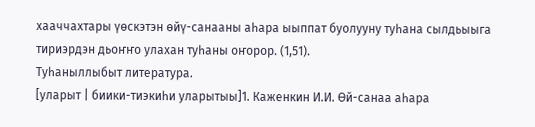хааччахтары үөскэтэн өйү-санааны аһара ыыппат буолууну туһана сылдьыыга тириэрдэн дьоҥҥо улахан туһаны оҥорор. (1,51).
Туһаныллыбыт литература.
[уларыт | биики-тиэкиһи уларытыы]1. Каженкин И.И. Өй-санаа аһара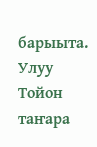барыыта. Улуу Тойон таҥара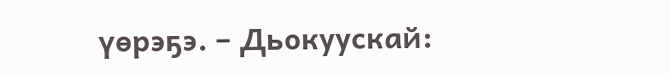үөрэҕэ. – Дьокуускай: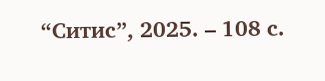“Ситис”, 2025. – 108 с.